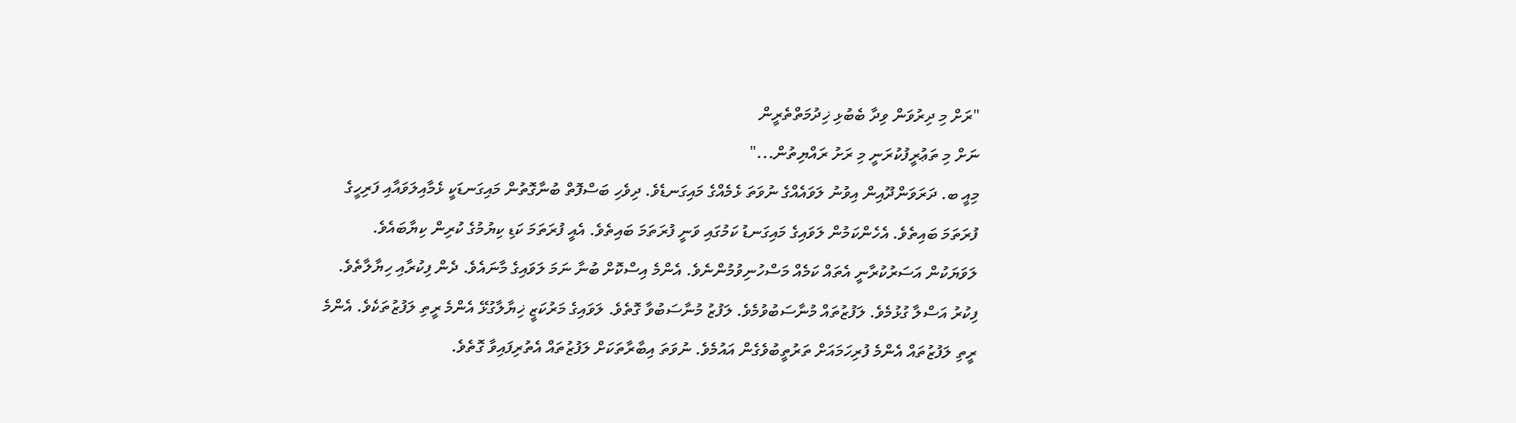"ރަށް މި ދިރުވަން ވިދާ ބެބުޅި ޚިދުމަތްތެރީން
ނަށް މި ތަޢުރީފުކުރަނީ މި ރަށު ރައްޔިތުން..."
މިއީ ބ. ދަރަވަންދޫއިން އިވުނު ލަވައެއްގެ ނުވަތަ ޅެމެއްގެ މައިގަނޑެވެ. ދިވެހި ބަސްފޮތް ބުނާގޮތުން މައިގަނޑަކީ ޅެމާއިލަވައާއި ފަރިހީގެ ފުރަތަމަ ބައިތެވެ. އެހެންކަމުން ލަވައިގެ މައިގަނޑު ކަމުގައި ވަނީ ފުރަތަމަ ބައިތެވެ. އެއީ ފުރަތަމަ ކަޑި ކިޔުމުގެ ކުރިން ކިޔާބައެވެ.
ލަވަޔަކުން އަސަރުކުރާނީ އެތައް ކަމެއް މަސްހުނިވުމުންނެވެ. އެންމެ އިސްކޮށް ބުނާ ނަމަ ލަވައިގެ މާނައެވެ. ދެން ފިކުރާއި ހިޔާލާތެވެ. ފިކުރު އަސްލާ ގުޅުމެވެ. ލަފުޒުތައް މުނާސަބުވުމެވެ. ލަފުޒު މުނާސަބުވާ ގޮތެވެ. ލަވައިގެ މަރުކަޒީ ޚިޔާލާގުޅޭ އެންމެ ރީތި ލަފުޒުތަކެވެ. އެންމެ ރީތި ލަފުޒުތައް އެންމެ ފުރިހަމައަށް ތަރުތީބުވެގެން އައުމެވެ. ނުވަތަ އިބާރާތަކަށް ލަފުޒުތައް އެތުރިފައިވާ ގޮތެވެ.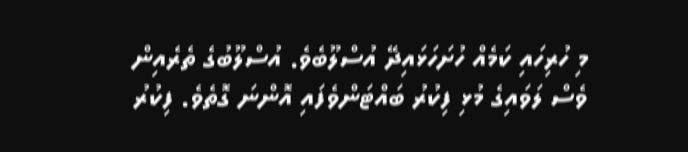މި ހުރިހައި ކަމެއް ހުށަހަޅައިދޭ އުސްލޫބެވެ. އުސްލޫބުގެ ތެރެއިން ވެސް ލަވައިގެ މުޅި ފިކުރު ބައްޓަންވެފައި އޮންނަ ގޮތެވެ. ފިކުރު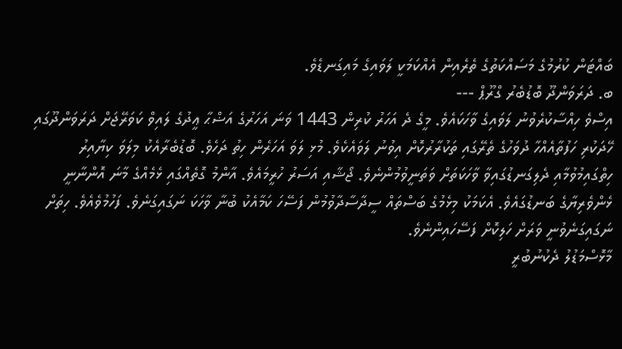ބައްޓަން ކުރުމުގެ މަސައްކަތުގެ ތެރެއިން އެއްކަމަކީ ލަވައިގެ މައިގަނޑެވެ.
ބ. ދަރަވަންދޫ ބޮޑުބެރު ގްރޫޕް ---
އިސްވެ ހިއްސާކުރެވުނު ލަވައިގެ ވާހަކައެވެ. މީގެ ދެ އަހަރު ކުރިން 1443 ވަނަ އަހަރުގެ އަޟްޙާ ޢީދުގެ ލައިވް ކަވަރޭޖަށް ދަރަވަންދޫގައި ހޭދަކުރި ހަފުތާއެއްހާ ދުވަހުގެ ތެރޭގައި ތަކުރާރުކޮށް އިވުނު ލަވައެކެވެ. މުޅި ލަވަ އަހަރެން ހިތު ދަހެވެ. ބޮޑުބެރާއެކު މިލަވަ ކިޔާއިރު ހިތްގައިމުވުމާއި ދެލިގަނޑުގައިވާ ވާހަކަތަށް ވަތަނީވުމުންނެވެ. ޖޯޝާއި އަސަރު ހުރީމައެވެ. އާންމު ގޮތެއްގައި ޅެމެއްގެ މާނަ އޮންނާނީ ޅެންވެރިޔާގެ ބަނޑުގައެވެ. އެކަމަކު މިޅެމުގެ ބަސްތައް ސީދާސާދާވުމުން ފަސޭހަ ކަމާއެކު ބުނާ ވާހަކަ ނަގައިގަނެވެ. ފަހުމުވެއެވެ. ހިތަށް ނަގައިގަނެވުނީ ވަރަށް ހަލިކޮށް ފަސޭހައިންނެވެ.
މާޅޮސްމަޑުލު ދެކުނުބުރީ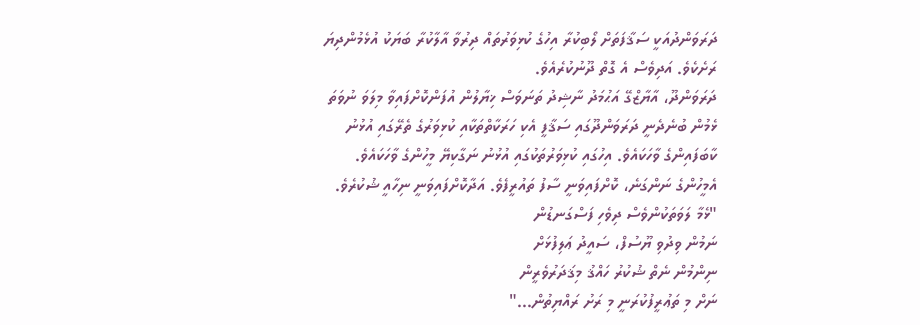ދަރަވަންދުއަކީ ސަޤާފަތަށް ލޯބިކުރާ އިހުގެ ކުޅިވަރުތައް ދިރުވާ އާލާކުރާ ބަޔަކު އުޅެމުންދިޔަ ރަށެކެވެ. އަދިވެސް އެ ގޮތް ދޫނުކުރެއެވެ.
ދަރަވަންދޫ، އާޔާޒްގޭ އަޙުމަދު ނާޝިދު ތަނަވަސް ޚިޔާލުން އުފަންކޮށްފައިވާ މިލަވަ ނުވަތަ ޅެމުން ބުނެދެނީ ދަރަވަންދޫގައި ސަޤާފީ އެކި ހަރަކާތްތަކާއި ކުޅިވަރުގެ ތެރޭގައި އުޅުނު ކާބަފައިންގެ ވާހަކައެވެ. އިހުގައި ކުޅިވަރުތަކުގައި އުޅުނު ނަގާކިޔޭ މީހުންގެ ވާހަކައެވެ. އެމީހުންގެ ނަންގަނެ، ކޮށްފައިވަނީ ސާފު ތައުރީފެވެ. އަދާކޮށްފައިވަނީ ނިހާއީ ޝުކުރެވެ.
"ޅެމާ ލަވަތަކުންވެސް ދިވެހި ފަސްގަނޑުން
ނަމުން ވިދުވި ޔޫސުފް، ސައީދު ޢަލިފުޅަށް
ނިންމުން ނެތް ޝުކުރު ހައްޤު މިޤަދަރުވެރީން
ނަށް މި ތަޢުރީފުކުރަނީ މި ރަށު ރައްޔިތުން..."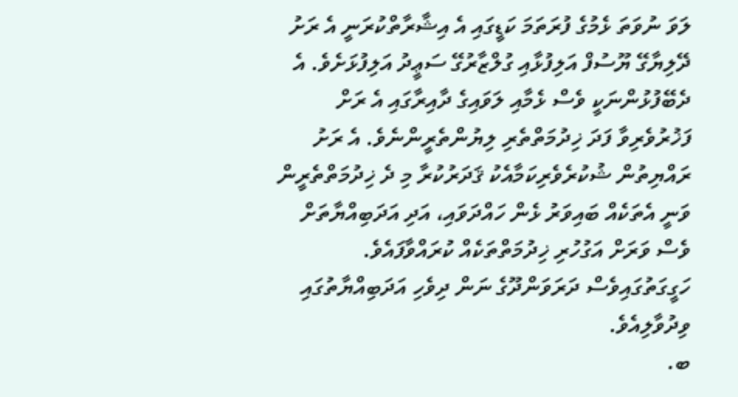ލަވަ ނުވަތަ ޅެމުގެ ފުރަތަމަ ކަޑީގައި އެ އިޝާރާތްކުރަނީ އެ ރަށު ދޭލިޔާގޭ ޔޫސުފް އަލިފުޅާއި ގުލްޒާރުގޭ ސަޢީދު އަލިފުޅަށެވެ. އެ ދެބޭފުޅުންނަކީ ވެސް ޅެމާއި ލަވައިގެ ދާއިރާގައި އެ ރަށް ފަޚުރުވެރިވާ ފަދަ ޚިދުމަތްތެރި ލިޔުންތެރީންނެވެ. އެ ރަށު ރައްޔިތުން ޝުކުރެވެރިކަމާއެކު ޤަދަރުކުރާ މި ދެ ޚިދުމަތްތެރީން ވަނީ އެތަކެއް ބައިވަރު ޅެން ހައްދަވައި، އަދި އަދަބިއްޔާތަށް ވެސް ވަރަށް އަގުހުރި ޚިދުމަތްތަކެއް ކުރައްވާފައެވެ. ހަގީގަތުގައިވެސް ދަރަވަންދޫގެ ނަން ދިވެހި އަދަބިއްޔާތުގައި ވިދުވާލިއެވެ.
ބ.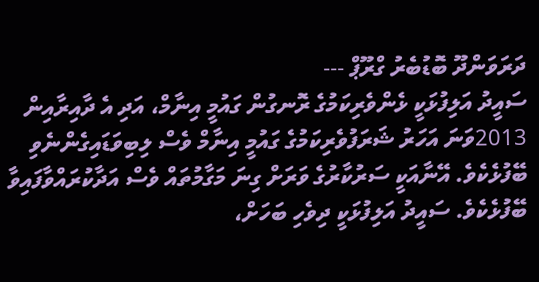ދަރަވަންދޫ ބޮޑުބެރު ގްރޫޕް ---
ސައީދު އަލިފުޅަކީ ޅެންވެރިކަމުގެ ރޮނގުން ގައުމީ އިނާމް، އަދި އެ ދާއިރާއިން 2013ވަނަ އަހަރު ޝަރަފުވެރިކަމުގެ ގައުމީ އިނާމް ވެސް ލިބިވަޑައިގެންނެވި ބޭފުޅެކެވެ. އޭނާއަކީ ސަރުކާރުގެ ވަރަށް ގިނަ މަގާމުތައް ވެސް އަދާކުރައްވާފައިވާ ބޭފުޅެކެވެ. ސައީދު އަލިފުޅަކީ ދިވެހި ބަހަށް،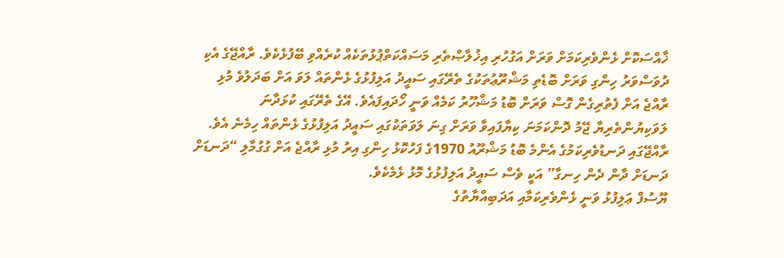ޚާއްސަކޮށް ޅެންވެރިކަމަށް ވަރަށް އަގުހުރި އިޚުލާޞްތެރި މަސައްކަތްޕުޅުތަކެއް ކުރެއްވި ބޭފުޅެކެވެ. ރާއްޖޭގެ އެކި ދުވަސްވަރު ހިންގި ވަރަށް ބޮޑެތި މަޝްރޫޢުތަކުގެ ތެރޭގައި ސައީދު އަލިފުޅުގެ ޅެންތައް ލަވަ އަށް ބަދަލުވެ މުޅި ރާއްޖެ އަށް ފެތުރިގެން ގޮސް ވަރަށް ބޮޑު މަޝްހޫރު ކަމެއް ވަނީ ހޯދައިފައެވެ. އޭގެ ތެރޭގައި ކުޅަދާނަ ލަވަކިޔުންތެރިޔާ ޖޭމު ދޮންކަމަނަ ކިޔާފައިވާ ވަރަށް ގިނަ ލަވަތަކުގައި ސައީދު އަލިފުޅުގެ ޅެންތައް ހިމެނެ އެވެ. ރާއްޖޭގައި ދަނޑުވެރިކަމުގެ އެންމެ ބޮޑު މަޝްރޫއު 1970ގެ ފަހުކޮޅު ހިންގި އިރު މުޅި ރާއްޖެ އަށް ގުގުމާލި “ދަނޑަށް ދަނޑަށް ދާން ދެން ހިނގާ” އަކީ ވެސް ސައީދު އަލިފުޅުގެ މޮޅު ޅެމެކެވެ.
ޔޫސުފް ޢަލިފުޅު ވަނީ ޅެންވެރިކަމާއި އަދަބިއްޔާތުގެ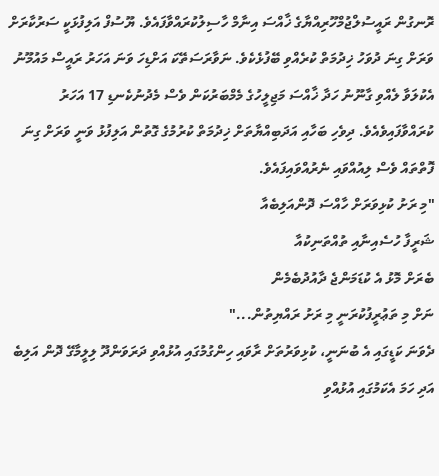ރޮނގުން ރައީސުލްޖުމްހޫރިއްޔާގެ ޚާއްސަ އިނާމް ހާސިލުކުރައްވާފައެވެ. ޔޫސުފް އަލިފުޅަކީ ސަރުކާރަށް ވަރަށް ގިނަ ދުވަހު ޚިދުމަތް ކުރެއްވި ބޭފުޅެކެވެ. ނަވާރަސަތޭކަ އަށްޑިހަ ވަނަ އަހަރު ރައީސް މައުމޫނު އެކުލަވާ ލެއްވި ގާނޫނު ހަދާ ޚާއްސަ މަޖިލީހުގެ މެމްބަރުކަން ވެސް މެދުނުކެނޑި 17 އަހަރު ކުރައްވާފައިވެއެވެ. ދިވެހި ބަހާއި އަދަބިއްޔާތަށް ޚިދުމަތް ކުރުމުގެ ގޮތުން އަލިފުޅު ވަނީ ވަރަށް ގިނަ ފޮތްތައް ވެސް ލިއުއްވައި ނެރުއްވައިފައެވެ.
"މި ރަށު ކުޅިވަރަށް ހާއްސަ ދޮންއަލިބެއާ
ޝަރީފާ ހުސެއިނާއި ތުއްތަނިކުއާ
ބެރަށް މޮޅު އެ ކުޑަމަންޖެ ދާއުދުބެމެން
ނަށް މި ތަޢުރީފުކުރަނީ މި ރަށު ރައްޔިތުން..."
ދެވަނަ ކަޑީގައި އެ ބުނަނީ، ކުޅިވަރުތަށް ރާވައި ހިންގުމުގައި އުޅުއްވި ދަރަވަންދޫ ލިލީމާގޭ ދޮން އަލިބެ އަދި ހަމަ އެކަމުގައި އުޅުއްވި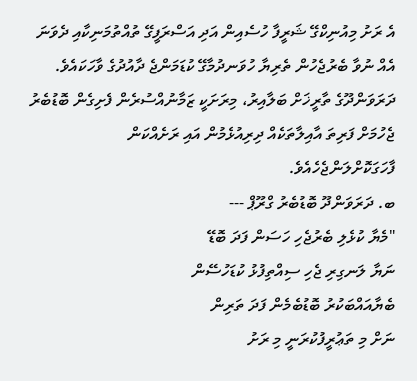އެ ރަށު މިއުނިކްގޭ ޝަރީފާ ހުސެއިން އަދި އަސްރަފީގޭ ތުއްތުމަނިކާއި ދެވަނަ އެއް ނުވާ ބެރުޖެހުން ތެރިޔާ ހުވަނދުމާގޭ ކުޑަމަންޖެ ދާއުދުގެ ވާހަކައެވެ. ދަރަވަންދޫގެ ތާރީޚަށް ބަލާއިރު، މިރަށަކީ ޒަމާނުއްސުރެން ފެށިގެން ބޮޑުބެރު ޖެހުމަށް ފަރިތަ އާއިލާތަކެއް ދިރިއުޅެމުން އައި ރަށެއްކަން ފާހަގަކޮށްލަންޖެހެއެވެ.
ބ. ދަރަވަންދޫ ބޮޑުބެރު ގްރޫޕް ---
"މެޔާ ކުޅެލި ބެރުޖެހި ހަސަން ފަދަ ބޮޑޭ
ނަޔާ ލަނގިރި ޖެހި ސިއްތިފުޅު ކުޑަހުސޭން
ބެޔާއައްބަކުރު ބޮޑުބެމެން ފަދަ ތަރިން
ނަށް މި ތަޢުރީފުކުރަނީ މި ރަށު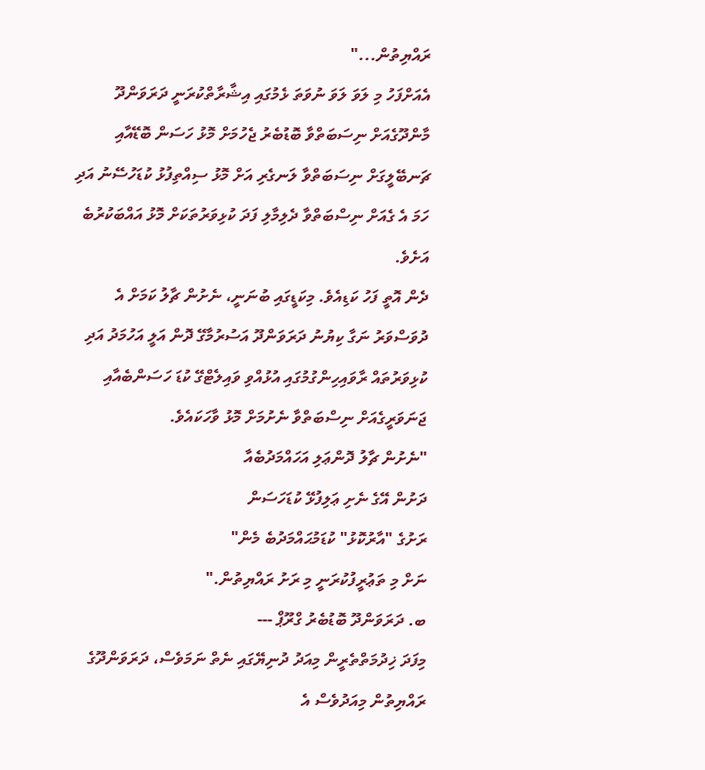ރައްޔިތުން..."
އެއަށްފަހު މި ލަވަ ލަވަ ނުވަތަ ޅެމުގައި އިޝާރާތްކުރަނީ ދަރަވަންދޫ މާންދޫގެއަށް ނިސަބަތްވާ ބޮޑުބެރު ޖެހުމަށް މޮޅު ހަސަން ބޮޑޭއާއި ޗަނބޭލީގަށް ނިސަބަތްވާ ލަނގެރި އަށް މޮޅު ސިއްތިފުޅު ކުޑަހުސޭނު އަދި ހަމަ އެ ގެއަށް ނިސްބަތްވާ ދެލިމާލި ފަދަ ކުޅިވަރުތަކަށް މޮޅު އައްބަކުރުބެ އަށެވެ.
ދެން އޮތީ ފަހު ކަޑިއެވެ. މިކަޑީގައި ބުނަނީ، ނެށުން ޗާލު ކަމަށް އެ ދުވަސްވަރު ނަގާ ކިޔުނު ދަރަވަންދޫ އަސުރުމާގޭ ދޮން އަލީ އަހުމަދު އަދި ކުޅިވަރުތައް ރާވައިހިންގުމުގައި އުޅުއްވި ވައިލެޓްގޭ ކުޑަ ހަސަންބެއާއި ޖަނަވަރީގެއަށް ނިސްބަތްވާ ނެށުމަށް މޮޅު ވާހަކައެވެ.
"ނެށުން ޗާލު ދޮންޢަލި އަހައްމަދުބެއާ
ދަށުން އޭގެ ނެށި ޢަލިފުޅޭ ކުޑަހަސަން
ރަށުގެ "އާރުކޮޅު" ކުޑަމުޙައްމަދުބެ މެން"
ނަށް މި ތަޢުރީފުކުރަނީ މި ރަށު ރައްޔިތުން."
ބ. ދަރަވަންދޫ ބޮޑުބެރު ގްރޫޕް ---
މިފަދަ ޚިދުމަތްތެރީން މިއަދު ދުނިޔޭގައި ނެތް ނަމަވެސް، ދަރަވަންދޫގެ ރައްޔިތުން މިއަދުވެސް އެ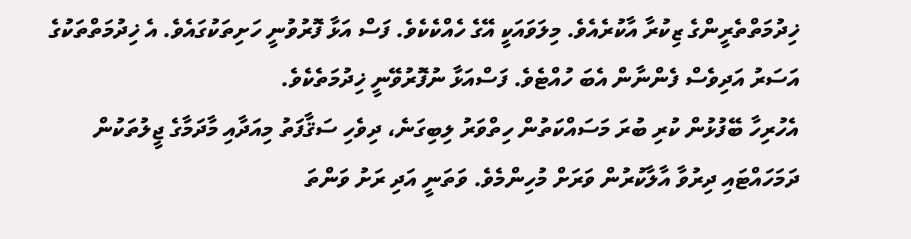ޚިދުމަތްތެރީންގެ ޒިކުރާ އާކުރެއެވެ. މިލަވައަކީ އޭގެ ހެއްކެކެވެ. ފަސް އަޅާ ފޮރުވުނީ ހަށިތަކުގައެވެ. އެ ޚިދުމަތްތަކުގެ އަސަރު އަދިވެސް ފެންނާން އެބަ ހުއްޓެވެ. ފަސްއަޅާ ނުފޮރުވޭނީ ޚިދުމަތެކެވެ.
އެހުރިހާ ބޭފުޅުން ކުރި ބުރަ މަސައްކަތުން ހިތްވަރު ލިބިގަނެ، ދިވެހި ސަޤާފަތު މިއަދާއި މާދަމާގެ ޖީލުތަކުން ދަމަހައްޓައި ދިރުވާ އާލާކުރުން ވަރަށް މުހިންމެވެ. ވަތަނީ އަދި ރަށު ވަންތަ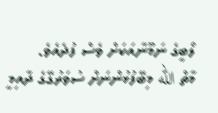ލޯބީގެ ނަމޫނާއަކަށް ވެސް ފުދެއެވެ.
މާތް الله މިބޭފުޅުންނަށް ސުވަރުގޭގެ ދާއިމީ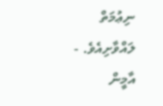ނިޢުމަތް ލައްވާށިއެވެ. - އާމީން